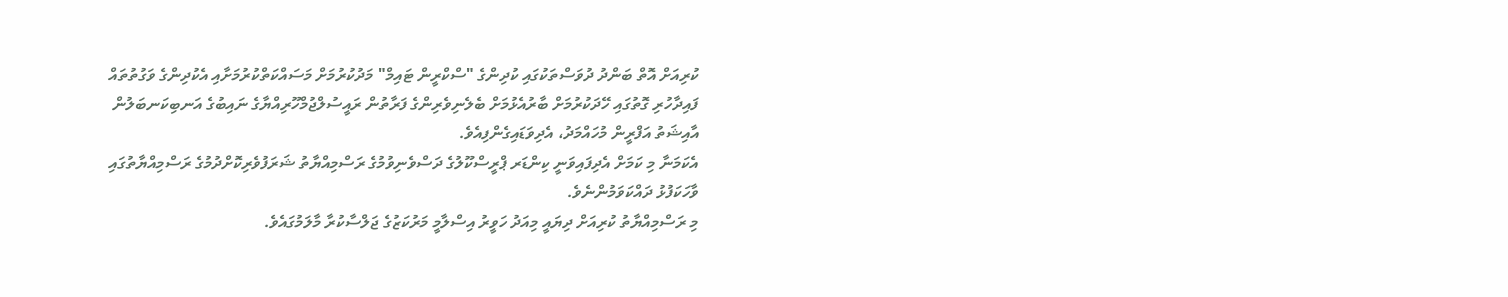ކުރިއަށް އޮތް ބަންދު ދުވަސްތަކުގައި ކުދިންގެ "ސްކްރީން ޓައިމް" މަދުކުރުމަށް މަސައްކަތްކުރުމަށާއި އެކުދިންގެ ވަގުތުތައް ފައިދާހުރި ގޮތުގައި ހޭދަކުރުމަށް ބާރުއެޅުމަށް ބެލެނިވެރިންގެ ފަރާތުން ރައީސުލްޖުމްހޫރިއްޔާގެ ނައިބުގެ އަނބިކަނބަލުން އާއިޝަތު އަފްރީން މުހައްމަދު، އެދިވަޑައިގެންފިއެވެ.
އެކަމަނާ މި ކަމަށް އެދިފައިވަނީ ކިންޑަރ ޕްރީސްކޫލުގެ ދަސްވެނިވުމުގެ ރަސްމިއްޔާތު ޝަރަފުވެރިކޮށްދުމުގެ ރަސްމިއްޔާތުގައި ވާހަކަފުޅު ދައްކަވަމުންނެވެ.
މި ރަސްމިއްޔާތު ކުރިއަށް ދިޔައީ މިއަދު ހަވީރު އިސްލާމީ މަރުކަޒުގެ ޖަލްސާކުރާ މާލަމުގައެވެ.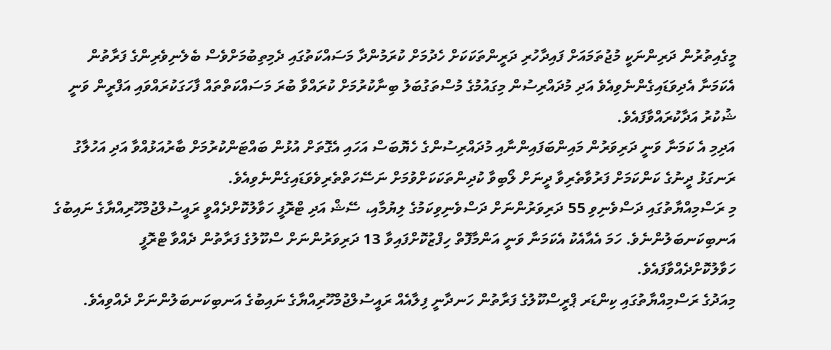މީގެއިތުރުން ދަރިންނަކީ މުޖުތަމައަށް ފައިދާހުރި ދަރީންތަކަކަށް ހެދުމަށް ކުރަމުންދާ މަސައްކަތުގައި ދެމިތިބުމަށްވެސް ބެލެނިވެރިންގެ ފަރާތުން އެކަމަނާ އެދިވަޑައިގެންނެވިއެވެ އަދި މުދައްރިސުން މިގައުމުގެ މުސްތަގުބަލު ބިނާކުރުމަށް ކުރައްވާ ބުރަ މަސައްކަތްތައް ފާހަގަކުރައްވައި އަފްރީން ވަނީ ޝުކުރު އަދާކުރައްވާފައެވެ.
އަދިމި އެ ކަމަނާ ވަނީ ދަރިވަރުން މައިންބަފައިންނާއި މުދައްރިސުންގެ ހެޔޮބަސް އަހައި އެގޮތަށް އުޅުން ބައްޓަންކުރުމަށް ބާރުއަޅުއްވާ އަދި އަހުލާގު ރަނގަޅު ދީނުގެ ކަންކަމަށް ފަރުވާތެރިވާ ދީނަށް ލޯބިވާ ކުދިންތަކަކަށްވުމަށް ނަސޭހަތްތެރިވެވަޑައިގެންނެވިއެވެ.
މި ރަސްމިއްޔާތުގައި ދަސްވެނިވި 55 ދަރިވަރުންނަށް ދަސްވެނިވިކަމުގެ ލިޔުމާއި، ސޭޝް އަދި ޓްރޮފީ ހަވާލުކޮށްދެއްވީ ރައީސުލްޖުމްހޫރިއްޔާގެ ނައިބުގެ އަނބިކަނބަލުންނެވެ. ހަމަ އެއާއެކު އެކަމަނާ ވަނީ އަންމާފޮތް ހިފްޒުކޮށްފައިވާ 13 ދަރިވަރުންނަށް ސްކޫލުގެ ފަރާތުން ދެއްވާ ޓްރޮފީ ހަވާލުކޮށްދެއްވާފައެވެ.
މިއަދުގެ ރަސްމިއްޔާތުގައި ކިންޑަރ ޕްރީސްކޫލުގެ ފަރާތުން ހަނދާނީ ފިލާއެއް ރައީސުލްޖުމްހޫރިއްޔާގެ ނައިބުގެ އަނބިކަނބަލުންނަށް ދެއްވިއެވެ.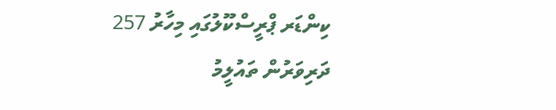ކިންޑަރ ޕްރީސްކޫލުގައި މިހާރު 257 ދަރިވަރުން ތައުލީމު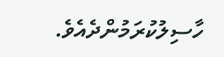ހާސިލުކުރަމުންދެއެވެ.